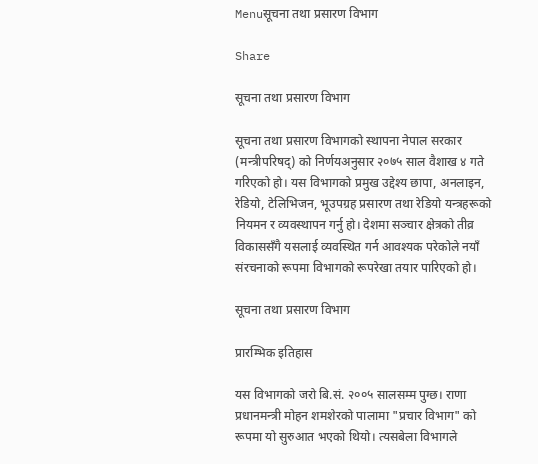Menuसूचना तथा प्रसारण विभाग

Share

सूचना तथा प्रसारण विभाग

सूचना तथा प्रसारण विभागको स्थापना नेपाल सरकार (मन्त्रीपरिषद्‌) को निर्णयअनुसार २०७५ साल वैशाख ४ गते गरिएको हो। यस विभागको प्रमुख उद्देश्य छापा, अनलाइन, रेडियो, टेलिभिजन, भूउपग्रह प्रसारण तथा रेडियो यन्त्रहरूको नियमन र व्यवस्थापन गर्नु हो। देशमा सञ्चार क्षेत्रको तीव्र विकाससँगै यसलाई व्यवस्थित गर्न आवश्यक परेकोले नयाँ संरचनाको रूपमा विभागको रूपरेखा तयार पारिएको हो।

सूचना तथा प्रसारण विभाग

प्रारम्भिक इतिहास

यस विभागको जरो बि.सं. २००५ सालसम्म पुग्छ। राणा प्रधानमन्त्री मोहन शमशेरको पालामा "प्रचार विभाग" को रूपमा यो सुरुआत भएको थियो। त्यसबेला विभागले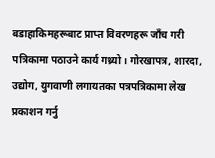बडाहाकिमहरूबाट प्राप्त विवरणहरू जाँच गरी पत्रिकामा पठाउने कार्य गथ्र्यो। गोरखापत्र, शारदा, उद्योग, युगवाणी लगायतका पत्रपत्रिकामा लेख प्रकाशन गर्नु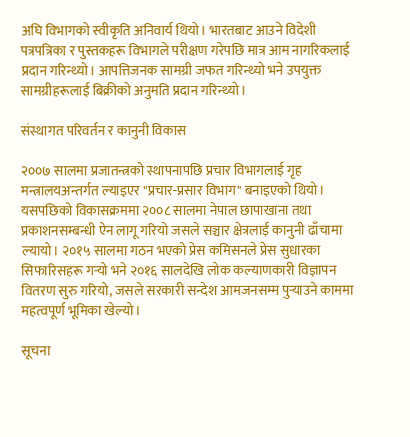अघि विभागको स्वीकृति अनिवार्य थियो। भारतबाट आउने विदेशी पत्रपत्रिका र पुस्तकहरू विभागले परीक्षण गरेपछि मात्र आम नागरिकलाई प्रदान गरिन्थ्यो। आपत्तिजनक सामग्री जफत गरिन्थ्यो भने उपयुक्त सामग्रीहरूलाई बिक्रीको अनुमति प्रदान गरिन्थ्यो।

संस्थागत परिवर्तन र कानुनी विकास

२००७ सालमा प्रजातन्त्रको स्थापनापछि प्रचार विभागलाई गृह मन्त्रालयअन्तर्गत ल्याइएर "प्रचार-प्रसार विभाग" बनाइएको थियो। यसपछिको विकासक्रममा २००८ सालमा नेपाल छापाखाना तथा प्रकाशनसम्बन्धी ऐन लागू गरियो जसले सञ्चार क्षेत्रलाई कानुनी ढाँचामा ल्यायो। २०१५ सालमा गठन भएको प्रेस कमिसनले प्रेस सुधारका सिफारिसहरू गर्‍यो भने २०१६ सालदेखि लोक कल्याणकारी विज्ञापन वितरण सुरु गरियो, जसले सरकारी सन्देश आमजनसम्म पुर्‍याउने काममा महत्वपूर्ण भूमिका खेल्यो।

सूचना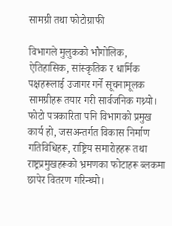सामग्री तथा फोटोग्राफी

विभागले मुलुकको भौगोलिक, ऐतिहासिक, सांस्कृतिक र धार्मिक पक्षहरूलाई उजागर गर्ने सूचनामूलक सामग्रीहरू तयार गरी सार्वजनिक गथ्र्यो। फोटो पत्रकारिता पनि विभागको प्रमुख कार्य हो, जसअन्तर्गत विकास निर्माण गतिविधिहरू, राष्ट्रिय समारोहहरू तथा राष्ट्रप्रमुखहरूको भ्रमणका फोटाहरू ब्लकमा छापेर वितरण गरिन्थ्यो।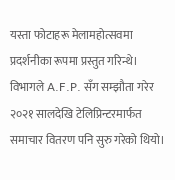यस्ता फोटाहरू मेलामहोत्सवमा प्रदर्शनीका रूपमा प्रस्तुत गरिन्थे। विभागले A.F.P. सँग सम्झौता गरेर २०२१ सालदेखि टेलिप्रिन्टरमार्फत समाचार वितरण पनि सुरु गरेको थियो।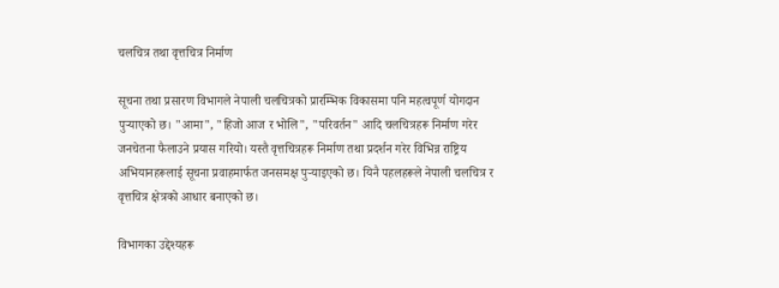चलचित्र तथा वृत्तचित्र निर्माण

सूचना तथा प्रसारण विभागले नेपाली चलचित्रको प्रारम्भिक विकासमा पनि महत्वपूर्ण योगदान पुर्‍याएको छ। "आमा", "हिजो आज र भोलि", "परिवर्तन" आदि चलचित्रहरू निर्माण गरेर जनचेतना फैलाउने प्रयास गरियो। यस्तै वृत्तचित्रहरू निर्माण तथा प्रदर्शन गरेर विभिन्न राष्ट्रिय अभियानहरूलाई सूचना प्रवाहमार्फत जनसमक्ष पुर्‍याइएको छ। यिनै पहलहरूले नेपाली चलचित्र र वृत्तचित्र क्षेत्रको आधार बनाएको छ।

विभागका उद्देश्यहरू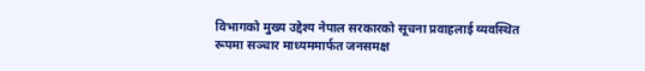विभागको मुख्य उद्देश्य नेपाल सरकारको सूचना प्रवाहलाई व्यवस्थित रूपमा सञ्चार माध्यममार्फत जनसमक्ष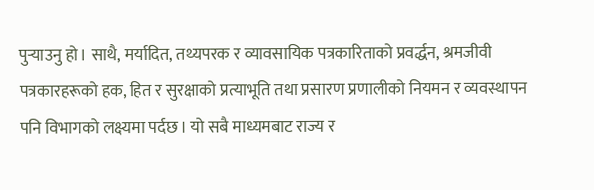पुर्‍याउनु हो। साथै, मर्यादित, तथ्यपरक र व्यावसायिक पत्रकारिताको प्रवर्द्धन, श्रमजीवी पत्रकारहरूको हक, हित र सुरक्षाको प्रत्याभूति तथा प्रसारण प्रणालीको नियमन र व्यवस्थापन पनि विभागको लक्ष्यमा पर्दछ। यो सबै माध्यमबाट राज्य र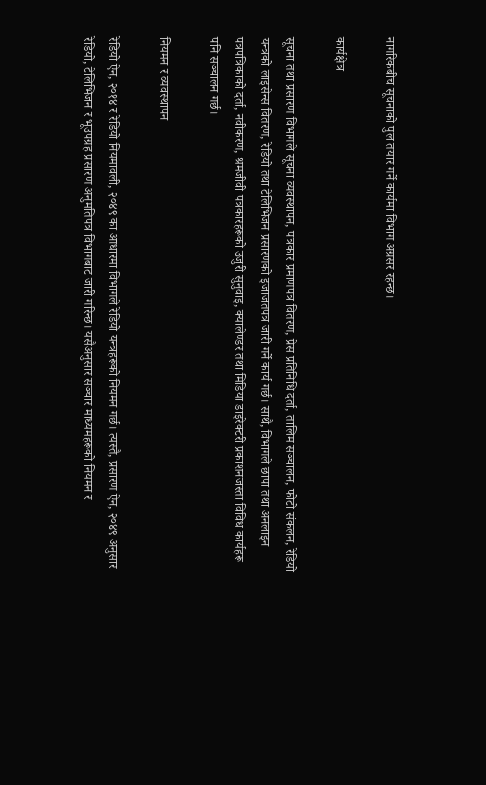नागरिकबीच सूचनाको पुल तयार गर्ने कार्यमा विभाग अग्रसर रहन्छ।

कार्यक्षेत्र

सूचना तथा प्रसारण विभागले सूचना व्यवस्थापन, पत्रकार प्रमाणपत्र वितरण, प्रेस प्रतिनिधि दर्ता, तालिम सञ्चालन, फोटो संकलन, रेडियो यन्त्रको लाइसेन्स वितरण, रेडियो तथा टेलिभिजन प्रसारणको इजाजतपत्र जारी गर्ने कार्य गर्छ। साथै, विभागले छापा तथा अनलाइन पत्रपत्रिकाको दर्ता, नवीकरण, श्रमजीवी पत्रकारहरूको उजुरी सुनुवाइ, क्यालेण्डर तथा मिडिया डाइरेक्टरी प्रकाशनजस्ता विविध कार्यहरू पनि सञ्चालन गर्छ।

नियमन र व्यवस्थापन

रेडियो ऐन, २०१४ र रेडियो नियमावली, २०४९ का आधारमा विभागले रेडियो यन्त्रहरूको नियमन गर्छ। त्यस्तै, प्रसारण ऐन, २०४९ अनुसार रेडियो, टेलिभिजन र भूउपग्रह प्रसारण अनुमतिपत्र विभागबाट जारी गरिन्छ। यसैअनुसार सञ्चार माध्यमहरूको नियमन र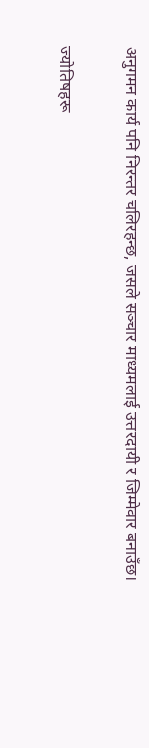अनुगमन कार्य पनि निरन्तर चलिरहन्छ, जसले सञ्चार माध्यमलाई उत्तरदायी र जिम्मेवार बनाउँछ।

ज्योतिषहरू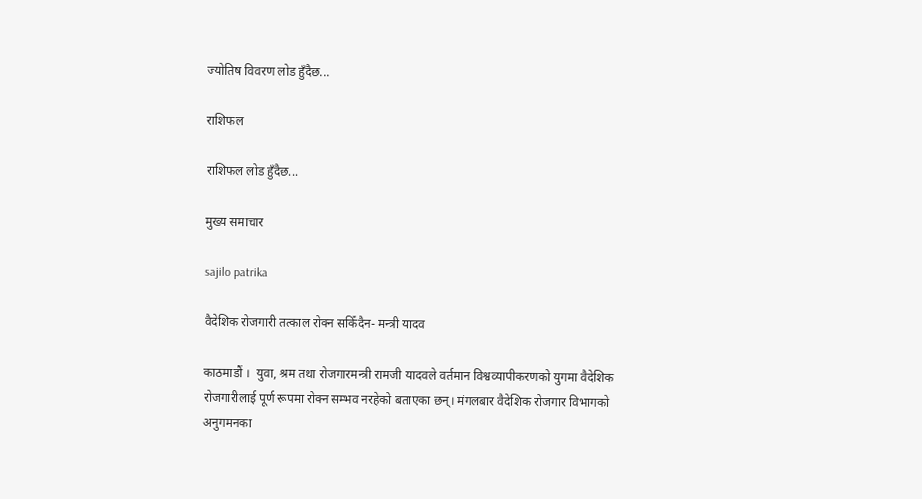ज्योतिष विवरण लोड हुँदैछ...

राशिफल

राशिफल लोड हुँदैछ...

मुख्य समाचार

sajilo patrika

वैदेशिक रोजगारी तत्काल रोक्न सकिँदैन- मन्त्री यादव

काठमाडौं ।  युवा, श्रम तथा रोजगारमन्त्री रामजी यादवले वर्तमान विश्वव्यापीकरणको युगमा वैदेशिक रोजगारीलाई पूर्ण रूपमा रोक्न सम्भव नरहेको बताएका छन्। मंगलबार वैदेशिक रोजगार विभागको अनुगमनका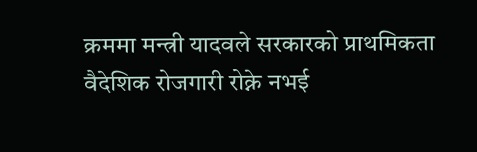क्रममा मन्त्री यादवले सरकारको प्राथमिकता वैदेशिक रोजगारी रोक्ने नभई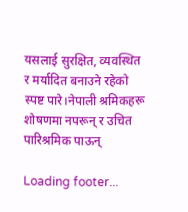यसलाई सुरक्षित, व्यवस्थित र मर्यादित बनाउने रहेको स्पष्ट पारे।नेपाली श्रमिकहरू शोषणमा नपरून् र उचित पारिश्रमिक पाऊन्

Loading footer...